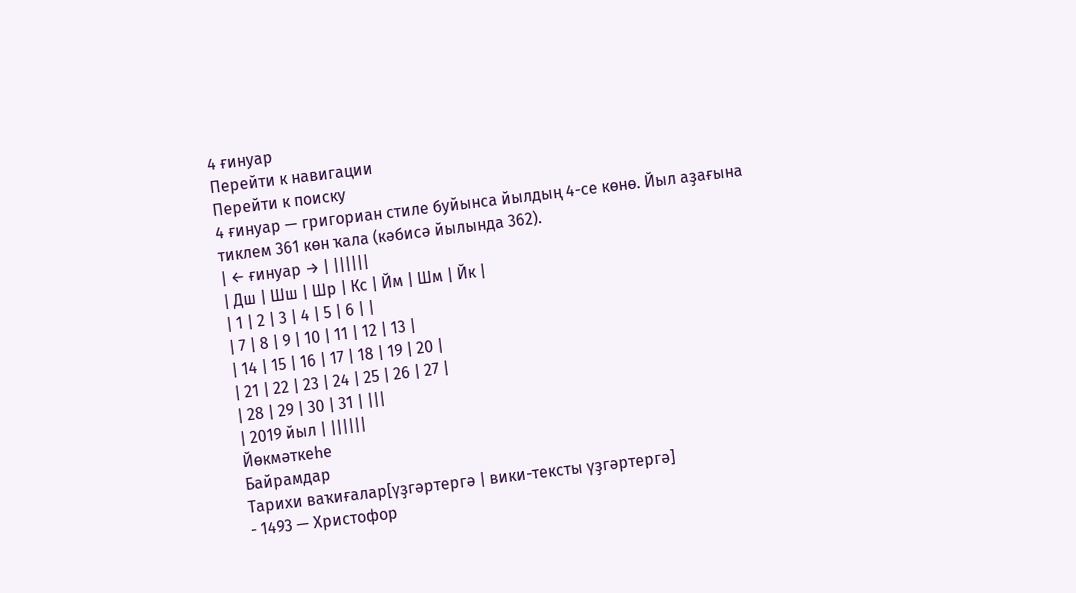4 ғинуар
Перейти к навигации
Перейти к поиску
4 ғинуар — григориан стиле буйынса йылдың 4-се көнө. Йыл аҙағына тиклем 361 көн ҡала (кәбисә йылында 362).
| ← ғинуар → | ||||||
| Дш | Шш | Шр | Кс | Йм | Шм | Йк |
| 1 | 2 | 3 | 4 | 5 | 6 | |
| 7 | 8 | 9 | 10 | 11 | 12 | 13 |
| 14 | 15 | 16 | 17 | 18 | 19 | 20 |
| 21 | 22 | 23 | 24 | 25 | 26 | 27 |
| 28 | 29 | 30 | 31 | |||
| 2019 йыл | ||||||
Йөкмәткеһе
Байрамдар
Тарихи ваҡиғалар[үҙгәртергә | вики-тексты үҙгәртергә]
- 1493 — Христофор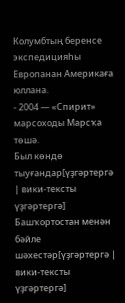Колумбтың беренсе экспедицияһы Европанан Америкаға юллана.
- 2004 — «Спирит» марсоходы Марсҡа төшә.
Был көндө тыуғандар[үҙгәртергә | вики-тексты үҙгәртергә]
Башҡортостан менән бәйле шәхестәр[үҙгәртергә | вики-тексты үҙгәртергә]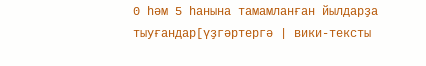0 һәм 5 һанына тамамланған йылдарҙа тыуғандар[үҙгәртергә | вики-тексты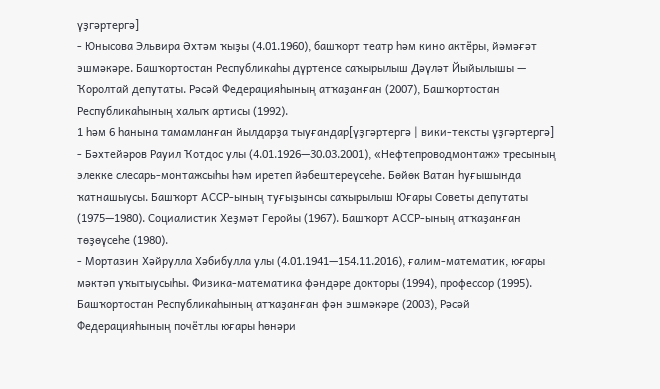үҙгәртергә]
- Юнысова Эльвира Әхтәм ҡыҙы (4.01.1960), башҡорт театр һәм кино актёры, йәмәғәт эшмәкәре. Башҡортостан Республикаһы дүртенсе саҡырылыш Дәүләт Йыйылышы — Ҡоролтай депутаты. Рәсәй Федерацияһының атҡаҙанған (2007), Башҡортостан Республикаһының халыҡ артисы (1992).
1 һәм 6 һанына тамамланған йылдарҙа тыуғандар[үҙгәртергә | вики-тексты үҙгәртергә]
- Бәхтейәров Рауил Ҡотдос улы (4.01.1926—30.03.2001), «Нефтепроводмонтаж» тресының элекке слесарь-монтажсыһы һәм иретеп йәбештереүсеһе. Бөйөк Ватан һуғышында ҡатнашыусы. Башҡорт АССР-ының туғыҙынсы саҡырылыш Юғары Советы депутаты (1975—1980). Социалистик Хеҙмәт Геройы (1967). Башҡорт АССР-ының атҡаҙанған төҙөүсеһе (1980).
- Мортазин Хәйрулла Хәбибулла улы (4.01.1941—154.11.2016), ғалим-математик, юғары мәктәп уҡытыусыһы. Физика‑математика фәндәре докторы (1994), профессор (1995). Башҡортостан Республикаһының атҡаҙанған фән эшмәкәре (2003), Рәсәй Федерацияһының почётлы юғары һөнәри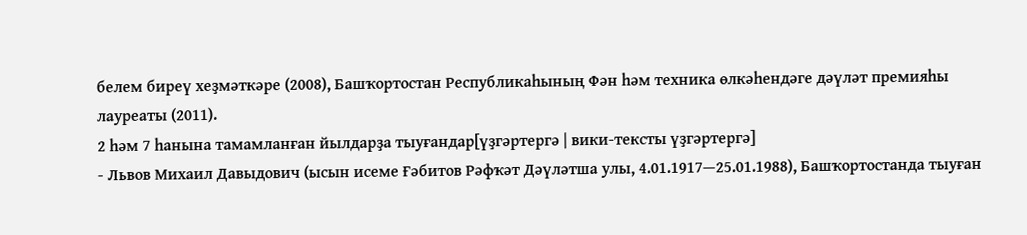белем биреү хеҙмәткәре (2008), Башҡортостан Республикаһының Фән һәм техника өлкәһендәге дәүләт премияһы лауреаты (2011).
2 һәм 7 һанына тамамланған йылдарҙа тыуғандар[үҙгәртергә | вики-тексты үҙгәртергә]
- Львов Михаил Давыдович (ысын исеме Ғәбитов Рәфҡәт Дәүләтша улы, 4.01.1917—25.01.1988), Башҡортостанда тыуған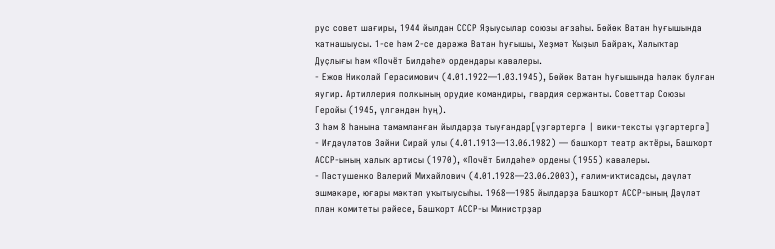рус совет шағиры, 1944 йылдан СССР Яҙыусылар союзы ағзаһы. Бөйөк Ватан һуғышында ҡатнашыусы. 1-се һәм 2-се дәрәжә Ватан һуғышы, Хеҙмәт Ҡыҙыл Байраҡ, Халыҡтар Дуҫлығы һәм «Почёт Билдәһе» ордендары кавалеры.
- Ежов Николай Герасимович (4.01.1922—1.03.1945), Бөйөк Ватан һуғышында һәләк булған яугир. Артиллерия полкының орудие командиры, гвардия сержанты. Советтар Союзы Геройы (1945, үлгәндән һуң).
3 һәм 8 һанына тамамланған йылдарҙа тыуғандар[үҙгәртергә | вики-тексты үҙгәртергә]
- Иғдәүләтов Зәйни Сирай улы (4.01.1913—13.06.1982) — башҡорт театр актёры, Башҡорт АССР-ының халыҡ артисы (1970), «Почёт Билдәһе» ордены (1955) кавалеры.
- Пастушенко Валерий Михайлович (4.01.1928—23.06.2003), ғалим-иҡтисадсы, дәүләт эшмәкәре, юғары мәктәп уҡытыусыһы. 1968—1985 йылдарҙа Башҡорт АССР-ының Дәүләт план комитеты рәйесе, Башҡорт АССР-ы Министрҙар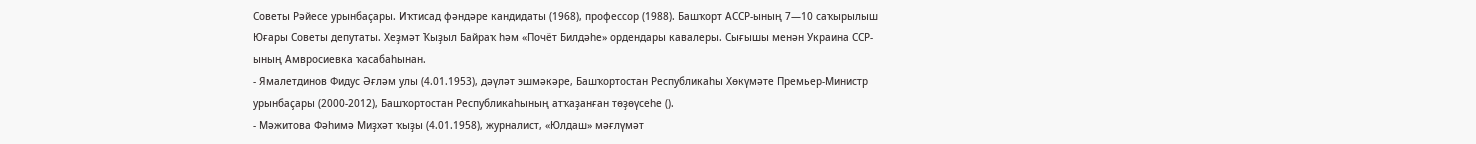Советы Рәйесе урынбаҫары. Иҡтисад фәндәре кандидаты (1968), профессор (1988). Башҡорт АССР-ының 7—10 саҡырылыш Юғары Советы депутаты. Хеҙмәт Ҡыҙыл Байраҡ һәм «Почёт Билдәһе» ордендары кавалеры. Сығышы менән Украина ССР-ының Амвросиевка ҡасабаһынан.
- Ямалетдинов Фидус Әғләм улы (4.01.1953), дәүләт эшмәкәре, Башҡортостан Республикаһы Хөкүмәте Премьер-Министр урынбаҫары (2000-2012), Башҡортостан Республикаһының атҡаҙанған төҙөүсеһе ().
- Мәжитова Фәһимә Миҙхәт ҡыҙы (4.01.1958), журналист, «Юлдаш» мәғлүмәт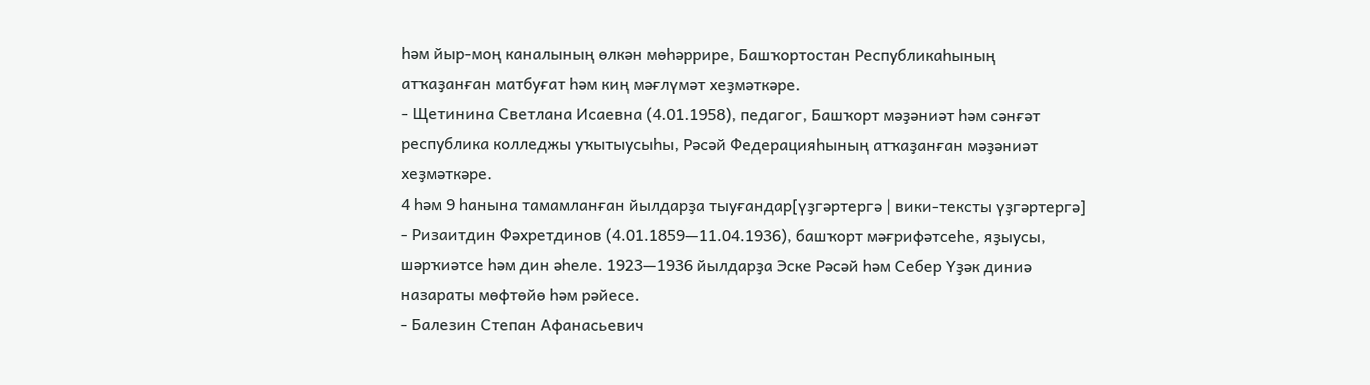һәм йыр-моң каналының өлкән мөһәррире, Башҡортостан Республикаһының атҡаҙанған матбуғат һәм киң мәғлүмәт хеҙмәткәре.
- Щетинина Светлана Исаевна (4.01.1958), педагог, Башҡорт мәҙәниәт һәм сәнғәт республика колледжы уҡытыусыһы, Рәсәй Федерацияһының атҡаҙанған мәҙәниәт хеҙмәткәре.
4 һәм 9 һанына тамамланған йылдарҙа тыуғандар[үҙгәртергә | вики-тексты үҙгәртергә]
- Ризаитдин Фәхретдинов (4.01.1859—11.04.1936), башҡорт мәғрифәтсеһе, яҙыусы, шәрҡиәтсе һәм дин әһеле. 1923—1936 йылдарҙа Эске Рәсәй һәм Себер Үҙәк диниә назараты мөфтөйө һәм рәйесе.
- Балезин Степан Афанасьевич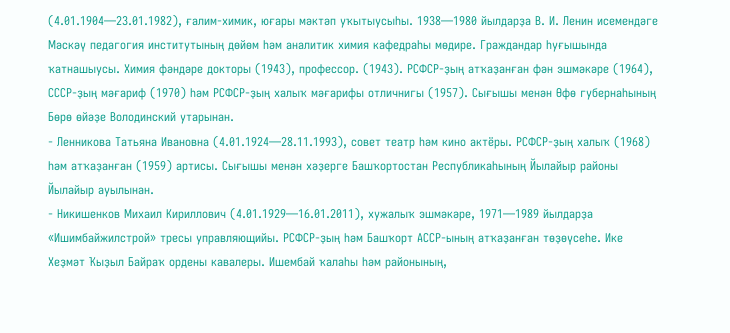(4.01.1904—23.01.1982), ғалим-химик, юғары мәктәп уҡытыусыһы. 1938—1980 йылдарҙа В. И. Ленин исемендәге Мәскәү педагогия институтының дөйөм һәм аналитик химия кафедраһы мөдире. Граждандар һуғышында ҡатнашыусы. Химия фәндәре докторы (1943), профессор. (1943). РСФСР‑ҙың атҡаҙанған фән эшмәкәре (1964), СССР‑ҙың мәғариф (1970) һәм РСФСР‑ҙың халыҡ мәғарифы отличнигы (1957). Сығышы менән Өфө губернаһының Бөрө өйәҙе Володинский утарынан.
- Ленникова Татьяна Ивановна (4.01.1924—28.11.1993), совет театр һәм кино актёры. РСФСР-ҙың халыҡ (1968) һәм атҡаҙанған (1959) артисы. Сығышы менән хәҙерге Башҡортостан Республикаһының Йылайыр районы Йылайыр ауылынан.
- Никишенков Михаил Кириллович (4.01.1929—16.01.2011), хужалыҡ эшмәкәре, 1971—1989 йылдарҙа «Ишимбайжилстрой» тресы управляющийы. РСФСР-ҙың һәм Башҡорт АССР-ының атҡаҙанған төҙөүсеһе. Ике Хеҙмәт Ҡыҙыл Байраҡ ордены кавалеры. Ишембай ҡалаһы һәм районының,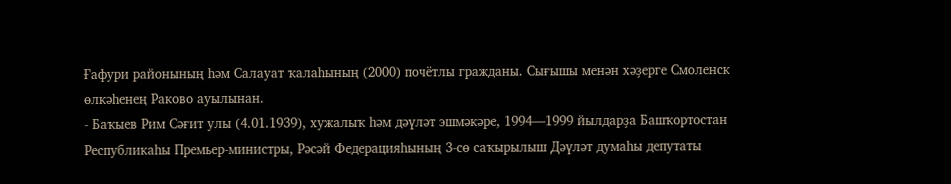Ғафури районының һәм Салауат ҡалаһының (2000) почётлы гражданы. Сығышы менән хәҙерге Смоленск өлкәһенең Раково ауылынан.
- Баҡыев Рим Сәғит улы (4.01.1939), хужалыҡ һәм дәүләт эшмәкәре, 1994—1999 йылдарҙа Башҡортостан Республикаһы Премьер-министры, Рәсәй Федерацияһының 3-сө саҡырылыш Дәүләт думаһы депутаты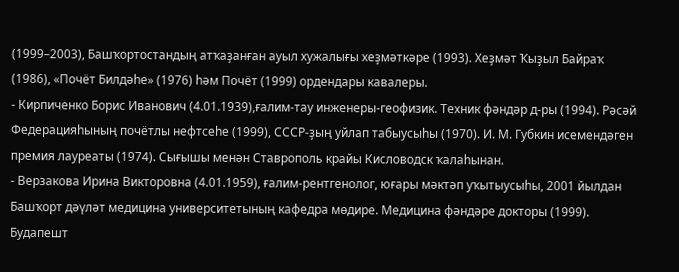(1999–2003), Башҡортостандың атҡаҙанған ауыл хужалығы хеҙмәткәре (1993). Хеҙмәт Ҡыҙыл Байраҡ (1986), «Почёт Билдәһе» (1976) һәм Почёт (1999) ордендары кавалеры.
- Кирпиченко Борис Иванович (4.01.1939),ғалим-тау инженеры‑геофизик. Техник фәндәр д‑ры (1994). Рәсәй Федерацияһының почётлы нефтсеһе (1999), СССР‑ҙың уйлап табыусыһы (1970). И. М. Губкин исемендәген премия лауреаты (1974). Сығышы менән Ставрополь крайы Кисловодск ҡалаһынан.
- Верзакова Ирина Викторовна (4.01.1959), ғалим-рентгенолог, юғары мәктәп уҡытыусыһы, 2001 йылдан Башҡорт дәүләт медицина университетының кафедра мөдире. Медицина фәндәре докторы (1999). Будапешт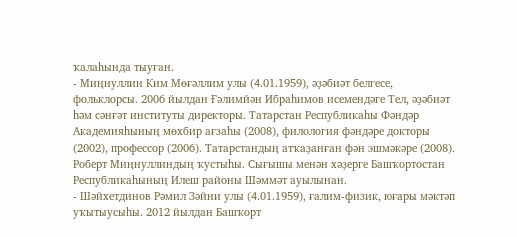ҡалаһында тыуған.
- Миңнуллин Ким Мөғәллим улы (4.01.1959), әҙәбиәт белгесе, фольклорсы. 2006 йылдан Ғәлимйән Ибраһимов исемендәге Тел, әҙәбиәт һәм сәнғәт институты директоры. Татарстан Республикаһы Фәндәр Академияһының мөхбир ағзаһы (2008), филология фәндәре докторы (2002), профессор (2006). Татарстандың атҡаҙанған фән эшмәкәре (2008). Роберт Миңнуллиндың ҡустыһы. Сығышы менән хәҙерге Башҡортостан Республикаһының Илеш районы Шәммәт ауылынан.
- Шәйхетдинов Рәмил Зәйни улы (4.01.1959), ғалим-физик, юғары мәктәп уҡытыусыһы. 2012 йылдан Башҡорт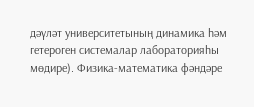дәүләт университетының динамика һәм гетероген системалар лабораторияһы мөдире). Физика‑математика фәндәре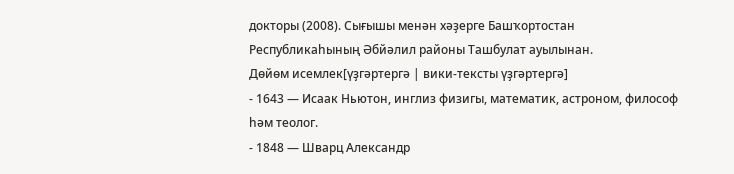докторы (2008). Сығышы менән хәҙерге Башҡортостан Республикаһының Әбйәлил районы Ташбулат ауылынан.
Дөйөм исемлек[үҙгәртергә | вики-тексты үҙгәртергә]
- 1643 — Исаак Ньютон, инглиз физигы, математик, астроном, философ һәм теолог.
- 1848 — Шварц Александр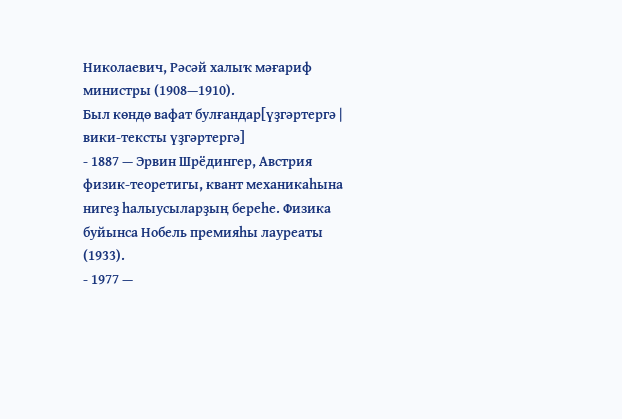Николаевич, Рәсәй халыҡ мәғариф министры (1908—1910).
Был көндө вафат булғандар[үҙгәртергә | вики-тексты үҙгәртергә]
- 1887 — Эрвин Шрёдингер, Австрия физик-теоретигы, квант механикаһына нигеҙ һалыусыларҙың береһе. Физика буйынса Нобель премияһы лауреаты (1933).
- 1977 —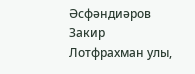Әсфәндиәров Закир Лотфрахман улы,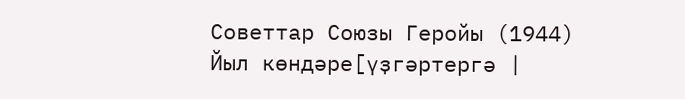Советтар Союзы Геройы (1944)
Йыл көндәре[үҙгәртергә |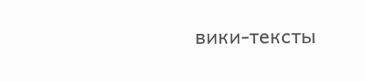вики-тексты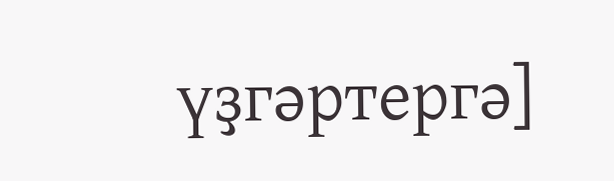үҙгәртергә]